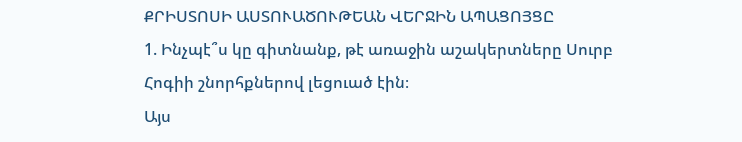ՔՐԻՍՏՈՍԻ ԱՍՏՈՒԱԾՈՒԹԵԱՆ ՎԵՐՋԻՆ ԱՊԱՑՈՅՑԸ
1. Ինչպէ՞ս կը գիտնանք, թէ առաջին աշակերտները Սուրբ Հոգիի շնորհքներով լեցուած էին։
Այս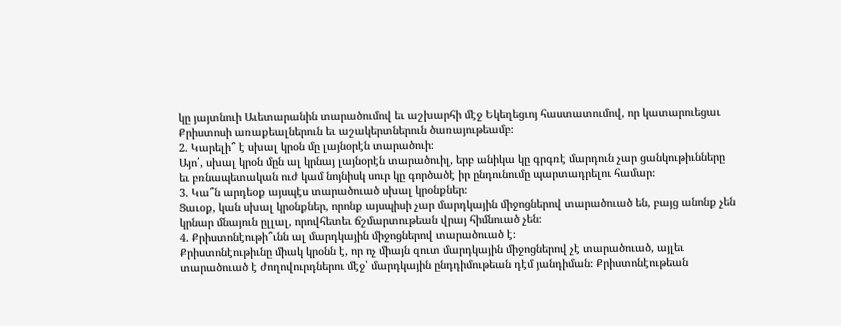կը յայտնուի Աւետարանին տարածումով եւ աշխարհի մէջ Եկեղեցւոյ հաստատումով, որ կատարուեցաւ Քրիստոսի առաքեալներուն եւ աշակերտներուն ծառայութեամբ։
2. Կարելի՞ է սխալ կրօն մը լայնօրէն տարածուի։
Այո՛, սխալ կրօն մըն ալ կրնայ լայնօրէն տարածուիլ, երբ անիկա կը գրգռէ մարդուն չար ցանկութիւնները եւ բռնապետական ուժ կամ նոյնիսկ սուր կը գործածէ իր ընդունումը պարտադրելու համար։
3. Կա՞ն արդեօք այսպէս տարածուած սխալ կրօնքներ։
Ցաւօք, կան սխալ կրօնքներ, որոնք այսպիսի չար մարդկային միջոցներով տարածուած են, բայց անոնք չեն կրնար մնայուն ըլլալ, որովհետեւ ճշմարտութեան վրայ հիմնուած չեն։
4. Քրիստոնէութի՞ւնն ալ մարդկային միջոցներով տարածուած է։
Քրիստոնէութիւնը միակ կրօնն է, որ ոչ միայն զուտ մարդկային միջոցներով չէ տարածուած, այլեւ տարածուած է ժողովուրդներու մէջ՝ մարդկային ընդդիմութեան դէմ յանդիման։ Քրիստոնէութեան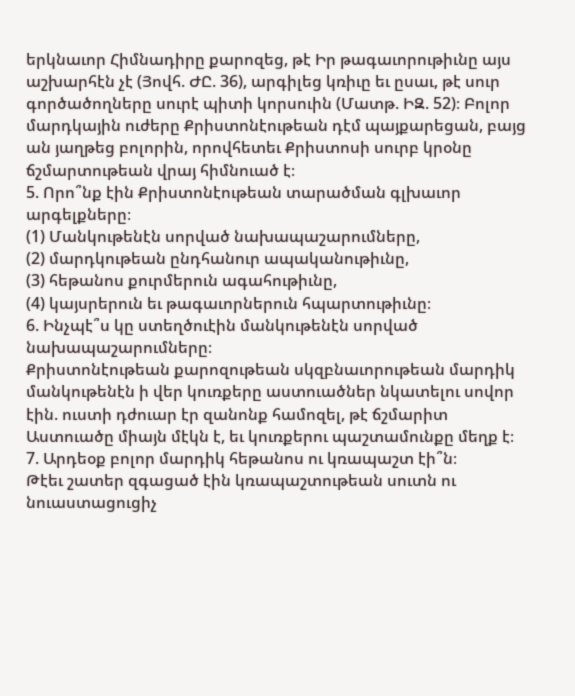երկնաւոր Հիմնադիրը քարոզեց, թէ Իր թագաւորութիւնը այս աշխարհէն չէ (Յովհ. ԺԸ. 36), արգիլեց կռիւը եւ ըսաւ, թէ սուր գործածողները սուրէ պիտի կորսուին (Մատթ. ԻԶ. 52)։ Բոլոր մարդկային ուժերը Քրիստոնէութեան դէմ պայքարեցան, բայց ան յաղթեց բոլորին, որովհետեւ Քրիստոսի սուրբ կրօնը ճշմարտութեան վրայ հիմնուած է։
5. Որո՞նք էին Քրիստոնէութեան տարածման գլխաւոր արգելքները։
(1) Մանկութենէն սորված նախապաշարումները,
(2) մարդկութեան ընդհանուր ապականութիւնը,
(3) հեթանոս քուրմերուն ագահութիւնը,
(4) կայսրերուն եւ թագաւորներուն հպարտութիւնը։
6. Ինչպէ՞ս կը ստեղծուէին մանկութենէն սորված նախապաշարումները։
Քրիստոնէութեան քարոզութեան սկզբնաւորութեան մարդիկ մանկութենէն ի վեր կուռքերը աստուածներ նկատելու սովոր էին. ուստի դժուար էր զանոնք համոզել, թէ ճշմարիտ Աստուածը միայն մէկն է, եւ կուռքերու պաշտամունքը մեղք է։
7. Արդեօք բոլոր մարդիկ հեթանոս ու կռապաշտ էի՞ն։
Թէեւ շատեր զգացած էին կռապաշտութեան սուտն ու նուաստացուցիչ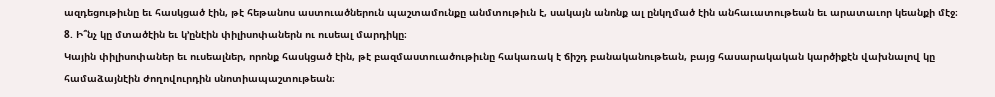ազդեցութիւնը եւ հասկցած էին, թէ հեթանոս աստուածներուն պաշտամունքը անմտութիւն է, սակայն անոնք ալ ընկղմած էին անհաւատութեան եւ արատաւոր կեանքի մէջ։
8. Ի՞նչ կը մտածէին եւ կ’ընէին փիլիսոփաներն ու ուսեալ մարդիկը։
Կային փիլիսոփաներ եւ ուսեալներ, որոնք հասկցած էին, թէ բազմաստուածութիւնը հակառակ է ճիշդ բանականութեան, բայց հասարակական կարծիքէն վախնալով կը համաձայնէին ժողովուրդին սնոտիապաշտութեան։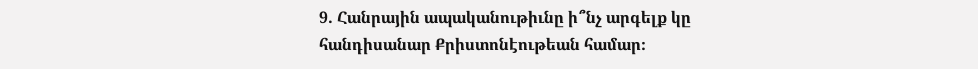9. Հանրային ապականութիւնը ի՞նչ արգելք կը հանդիսանար Քրիստոնէութեան համար։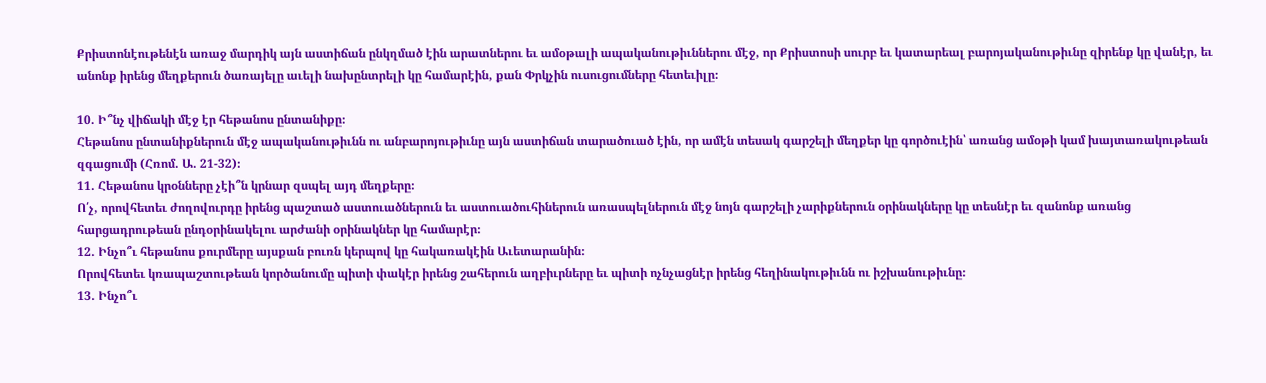Քրիստոնէութենէն առաջ մարդիկ այն աստիճան ընկղմած էին արատներու եւ ամօթալի ապականութիւններու մէջ, որ Քրիստոսի սուրբ եւ կատարեալ բարոյականութիւնը զիրենք կը վանէր, եւ անոնք իրենց մեղքերուն ծառայելը աւելի նախընտրելի կը համարէին, քան Փրկչին ուսուցումները հետեւիլը։

10. Ի՞նչ վիճակի մէջ էր հեթանոս ընտանիքը։
Հեթանոս ընտանիքներուն մէջ ապականութիւնն ու անբարոյութիւնը այն աստիճան տարածուած էին, որ ամէն տեսակ գարշելի մեղքեր կը գործուէին՝ առանց ամօթի կամ խայտառակութեան զգացումի (Հռոմ. Ա. 21-32)։
11. Հեթանոս կրօնները չէի՞ն կրնար զսպել այդ մեղքերը։
Ո՛չ, որովհետեւ ժողովուրդը իրենց պաշտած աստուածներուն եւ աստուածուհիներուն առասպելներուն մէջ նոյն գարշելի չարիքներուն օրինակները կը տեսնէր եւ զանոնք առանց հարցադրութեան ընդօրինակելու արժանի օրինակներ կը համարէր։
12. Ինչո՞ւ հեթանոս քուրմերը այսքան բուռն կերպով կը հակառակէին Աւետարանին։
Որովհետեւ կռապաշտութեան կործանումը պիտի փակէր իրենց շահերուն աղբիւրները եւ պիտի ոչնչացնէր իրենց հեղինակութիւնն ու իշխանութիւնը։
13. Ինչո՞ւ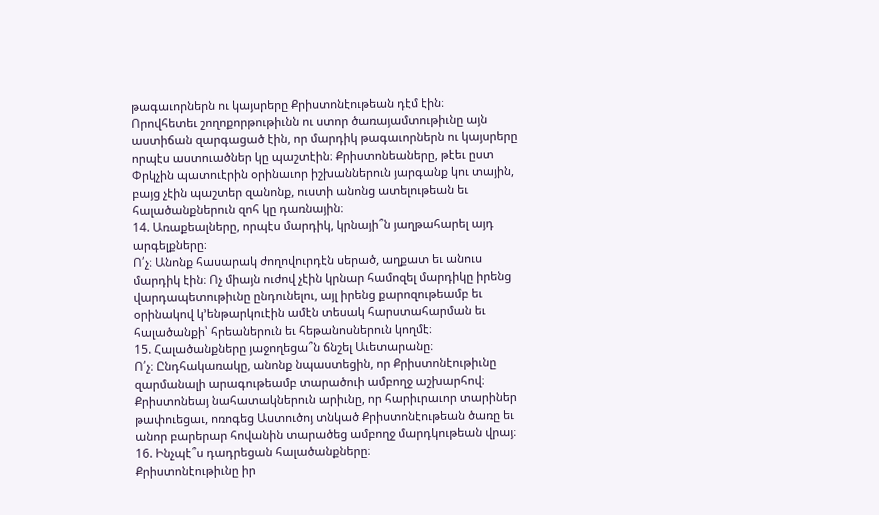թագաւորներն ու կայսրերը Քրիստոնէութեան դէմ էին։
Որովհետեւ շողոքորթութիւնն ու ստոր ծառայամտութիւնը այն աստիճան զարգացած էին, որ մարդիկ թագաւորներն ու կայսրերը որպէս աստուածներ կը պաշտէին։ Քրիստոնեաները, թէեւ ըստ Փրկչին պատուէրին օրինաւոր իշխաններուն յարգանք կու տային, բայց չէին պաշտեր զանոնք, ուստի անոնց ատելութեան եւ հալածանքներուն զոհ կը դառնային։
14. Առաքեալները, որպէս մարդիկ, կրնայի՞ն յաղթահարել այդ արգելքները։
Ո՛չ։ Անոնք հասարակ ժողովուրդէն սերած, աղքատ եւ անուս մարդիկ էին։ Ոչ միայն ուժով չէին կրնար համոզել մարդիկը իրենց վարդապետութիւնը ընդունելու, այլ իրենց քարոզութեամբ եւ օրինակով կ’ենթարկուէին ամէն տեսակ հարստահարման եւ հալածանքի՝ հրեաներուն եւ հեթանոսներուն կողմէ։
15. Հալածանքները յաջողեցա՞ն ճնշել Աւետարանը։
Ո՛չ։ Ընդհակառակը, անոնք նպաստեցին, որ Քրիստոնէութիւնը զարմանալի արագութեամբ տարածուի ամբողջ աշխարհով։ Քրիստոնեայ նահատակներուն արիւնը, որ հարիւրաւոր տարիներ թափուեցաւ, ոռոգեց Աստուծոյ տնկած Քրիստոնէութեան ծառը եւ անոր բարերար հովանին տարածեց ամբողջ մարդկութեան վրայ։
16. Ինչպէ՞ս դադրեցան հալածանքները։
Քրիստոնէութիւնը իր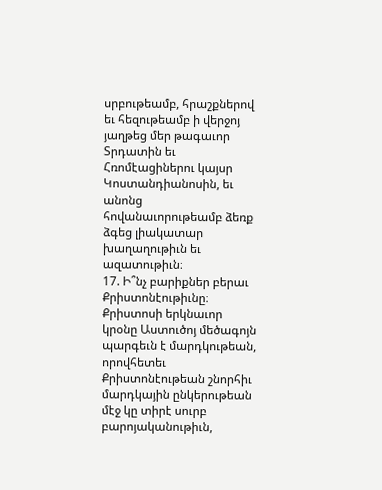սրբութեամբ, հրաշքներով եւ հեզութեամբ ի վերջոյ յաղթեց մեր թագաւոր Տրդատին եւ Հռոմէացիներու կայսր Կոստանդիանոսին, եւ անոնց հովանաւորութեամբ ձեռք ձգեց լիակատար խաղաղութիւն եւ ազատութիւն։
17. Ի՞նչ բարիքներ բերաւ Քրիստոնէութիւնը։
Քրիստոսի երկնաւոր կրօնը Աստուծոյ մեծագոյն պարգեւն է մարդկութեան, որովհետեւ Քրիստոնէութեան շնորհիւ մարդկային ընկերութեան մէջ կը տիրէ սուրբ բարոյականութիւն,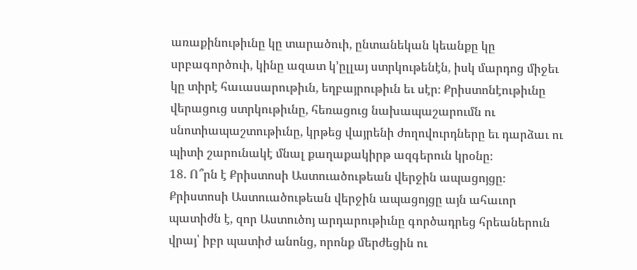առաքինութիւնը կը տարածուի, ընտանեկան կեանքը կը սրբագործուի, կինը ազատ կ’ըլլայ ստրկութենէն, իսկ մարդոց միջեւ կը տիրէ հաւասարութիւն, եղբայրութիւն եւ սէր։ Քրիստոնէութիւնը վերացուց ստրկութիւնը, հեռացուց նախապաշարումն ու սնոտիապաշտութիւնը, կրթեց վայրենի ժողովուրդները եւ դարձաւ ու պիտի շարունակէ մնալ քաղաքակիրթ ազգերուն կրօնը։
18. Ո՞րն է Քրիստոսի Աստուածութեան վերջին ապացոյցը։
Քրիստոսի Աստուածութեան վերջին ապացոյցը այն ահաւոր պատիժն է, զոր Աստուծոյ արդարութիւնը գործադրեց հրեաներուն վրայ՝ իբր պատիժ անոնց, որոնք մերժեցին ու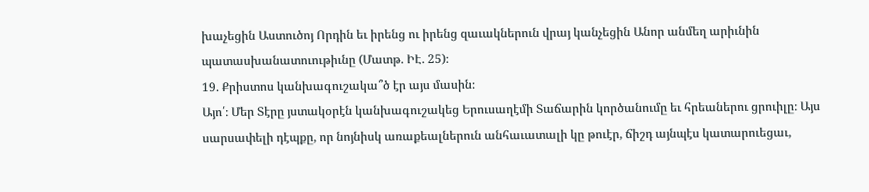խաչեցին Աստուծոյ Որդին եւ իրենց ու իրենց զաւակներուն վրայ կանչեցին Անոր անմեղ արիւնին պատասխանատուութիւնը (Մատթ. ԻԷ. 25)։
19. Քրիստոս կանխագուշակա՞ծ էր այս մասին։
Այո՛։ Մեր Տէրը յստակօրէն կանխագուշակեց Երուսաղէմի Տաճարին կործանումը եւ հրեաներու ցրուիլը։ Այս սարսափելի դէպքը, որ նոյնիսկ առաքեալներուն անհաւատալի կը թուէր, ճիշդ այնպէս կատարուեցաւ,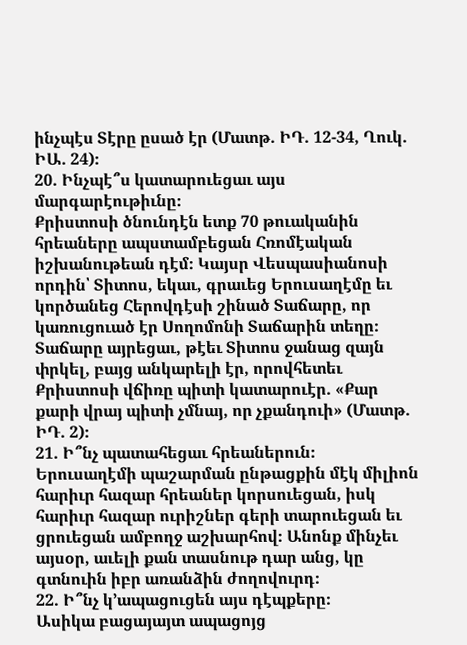ինչպէս Տէրը ըսած էր (Մատթ. ԻԴ. 12-34, Ղուկ. ԻԱ. 24)։
20. Ինչպէ՞ս կատարուեցաւ այս մարգարէութիւնը։
Քրիստոսի ծնունդէն ետք 70 թուականին հրեաները ապստամբեցան Հռոմէական իշխանութեան դէմ։ Կայսր Վեսպասիանոսի որդին՝ Տիտոս, եկաւ, գրաւեց Երուսաղէմը եւ կործանեց Հերովդէսի շինած Տաճարը, որ կառուցուած էր Սողոմոնի Տաճարին տեղը։ Տաճարը այրեցաւ, թէեւ Տիտոս ջանաց զայն փրկել, բայց անկարելի էր, որովհետեւ Քրիստոսի վճիռը պիտի կատարուէր. «Քար քարի վրայ պիտի չմնայ, որ չքանդուի» (Մատթ. ԻԴ. 2)։
21. Ի՞նչ պատահեցաւ հրեաներուն։
Երուսաղէմի պաշարման ընթացքին մէկ միլիոն հարիւր հազար հրեաներ կորսուեցան, իսկ հարիւր հազար ուրիշներ գերի տարուեցան եւ ցրուեցան ամբողջ աշխարհով։ Անոնք մինչեւ այսօր, աւելի քան տասնութ դար անց, կը գտնուին իբր առանձին ժողովուրդ։
22. Ի՞նչ կ’ապացուցեն այս դէպքերը։
Ասիկա բացայայտ ապացոյց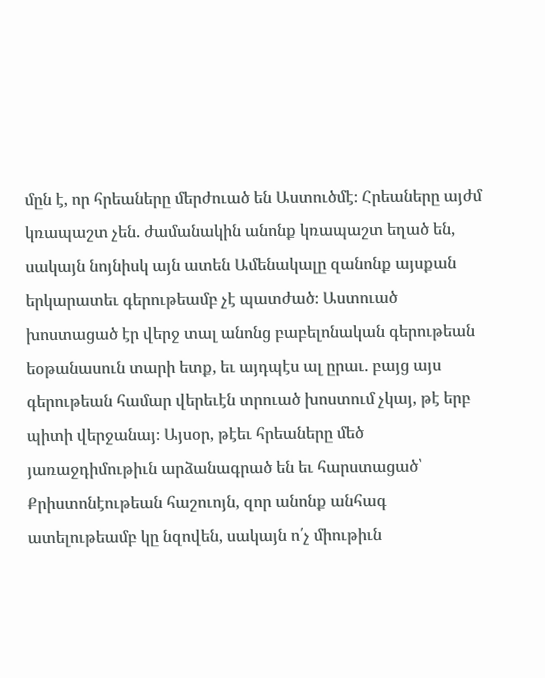մըն է, որ հրեաները մերժուած են Աստուծմէ։ Հրեաները այժմ կռապաշտ չեն. ժամանակին անոնք կռապաշտ եղած են, սակայն նոյնիսկ այն ատեն Ամենակալը զանոնք այսքան երկարատեւ գերութեամբ չէ պատժած։ Աստուած խոստացած էր վերջ տալ անոնց բաբելոնական գերութեան եօթանասուն տարի ետք, եւ այդպէս ալ ըրաւ. բայց այս գերութեան համար վերեւէն տրուած խոստում չկայ, թէ երբ պիտի վերջանայ։ Այսօր, թէեւ հրեաները մեծ յառաջդիմութիւն արձանագրած են եւ հարստացած՝ Քրիստոնէութեան հաշուոյն, զոր անոնք անհագ ատելութեամբ կը նզովեն, սակայն ո՛չ միութիւն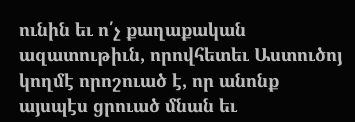ունին եւ ո՛չ քաղաքական ազատութիւն, որովհետեւ Աստուծոյ կողմէ որոշուած է, որ անոնք այսպէս ցրուած մնան եւ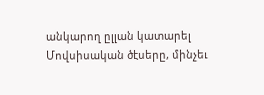անկարող ըլլան կատարել Մովսիսական ծէսերը, մինչեւ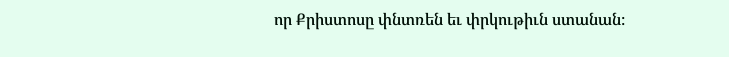որ Քրիստոսը փնտռեն եւ փրկութիւն ստանան։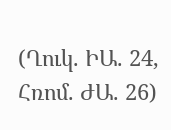(Ղուկ. ԻԱ. 24, Հռոմ. ԺԱ. 26)